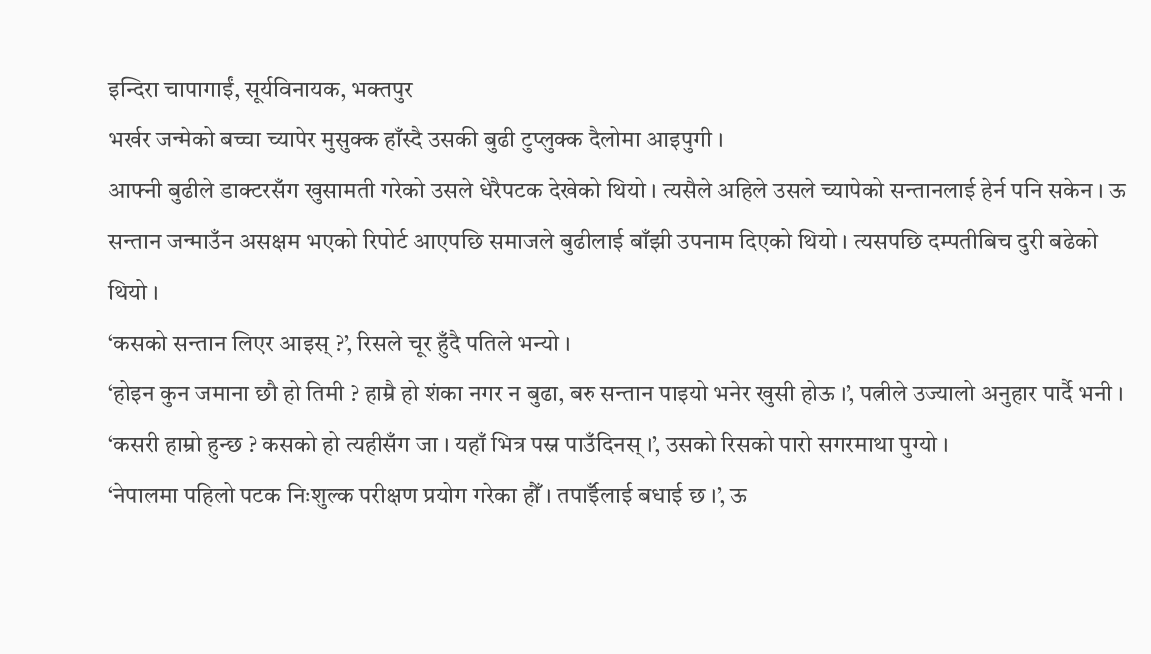इन्दिरा चापागाईं, सूर्यविनायक, भक्तपुर
भर्खर जन्मेको बच्चा च्यापेर मुसुक्क हाँस्दै उसकी बुढी टुप्लुक्क दैलोमा आइपुगी ।
आफ्नी बुढीले डाक्टरसँग खुसामती गरेको उसले धेरैपटक देखेको थियो । त्यसैले अहिले उसले च्यापेको सन्तानलाई हेर्न पनि सकेन । ऊ सन्तान जन्माउँन असक्षम भएको रिपोर्ट आएपछि समाजले बुढीलाई बाँझी उपनाम दिएको थियो । त्यसपछि दम्पतीबिच दुरी बढेको थियो ।
‘कसको सन्तान लिएर आइस् ?’, रिसले चूर हुँदै पतिले भन्यो ।
‘होइन कुन जमाना छौ हो तिमी ? हाम्रै हो शंका नगर न बुढा, बरु सन्तान पाइयो भनेर खुसी होऊ ।’, पत्नीले उज्यालो अनुहार पार्दै भनी ।
‘कसरी हाम्रो हुन्छ ? कसको हो त्यहीसँग जा । यहाँ भित्र पस्न पाउँदिनस् ।’, उसको रिसको पारो सगरमाथा पुग्यो ।
‘नेपालमा पहिलो पटक निःशुल्क परीक्षण प्रयोग गरेका हौँ । तपाईँलाई बधाई छ ।’, ऊ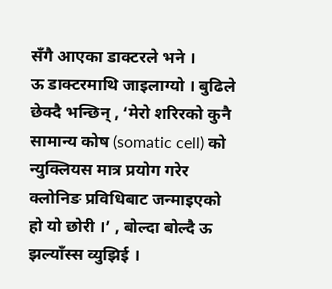सँगै आएका डाक्टरले भने ।
ऊ डाक्टरमाथि जाइलाग्यो । बुढिले छेक्दै भन्छिन् , ‘मेरो शरिरको कुनै सामान्य कोष (somatic cell) को न्युक्लियस मात्र प्रयोग गरेर क्लोनिङ प्रविधिबाट जन्माइएको हो यो छोरी ।’ , बोल्दा बोल्दै ऊ झल्याँस्स व्युझिई ।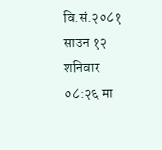वि.सं.२०८१ साउन १२ शनिवार ०८:२६ मा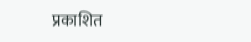प्रकाशित